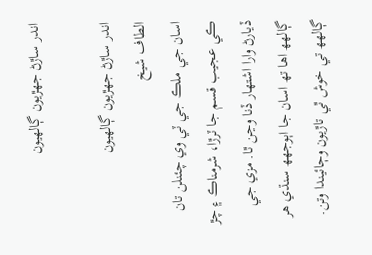اندر ساڙڻ جھڙيون ڳالھيون

اندر ساڙڻ جھڙيون ڳالھيون
الطاف شيخ
اسان جي ملڪ جي ٽي وي چئنلن تان ڪي عجيب قسم جا ٽرڙا، شرمناڪ ۽ چڙ ڏيارڻ وارا اشتھار ڏنا وڃن ٿا. مزي جي ڳالھھ اھا تھ اسان جا اٻوجھھ سنڌي ھر ڳالھھ تي خوش ٿي تاڙيون وڄائيندا وتن.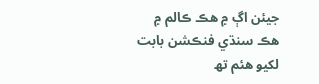جيئن اڳ ۾ ھڪ ڪالم ۾ ھڪ سنڌي فنڪشن بابت لکيو ھئم تھ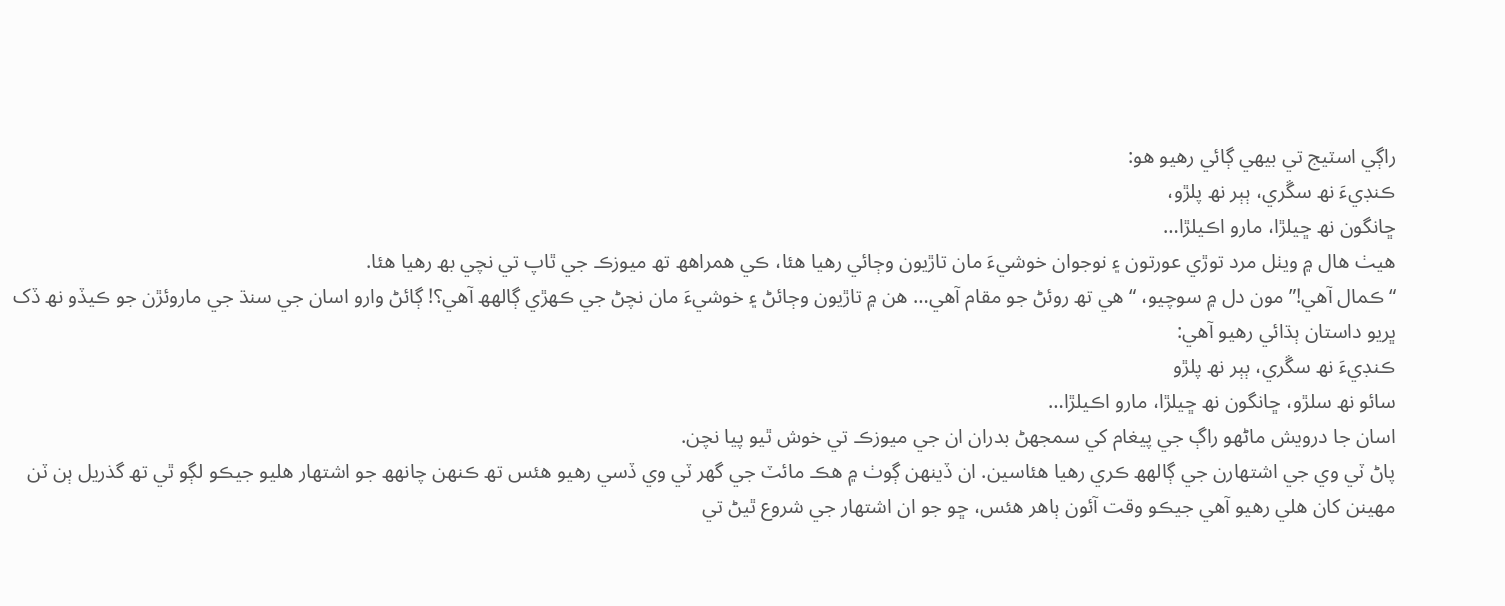راڳي اسٽيج تي بيھي ڳائي رھيو ھو:
ڪنڊيءَ نھ سڱري، ٻٻر نھ پلڙو،
ڇانگون نھ ڇيلڙا، مارو اڪيلڙا…
ھيٺ ھال ۾ ويٺل مرد توڙي عورتون ۽ نوجوان خوشيءَ مان تاڙيون وڄائي رھيا ھئا، ڪي ھمراھھ تھ ميوزڪ جي ٿاپ تي نچي بھ رھيا ھئا.
“ڪمال آھي!” مون دل ۾ سوچيو، “ھي تھ روئڻ جو مقام آھي… ھن ۾ تاڙيون وڄائڻ ۽ خوشيءَ مان نچڻ جي ڪھڙي ڳالھھ آھي؟! ڳائڻ وارو اسان جي سنڌ جي ماروئڙن جو ڪيڏو نھ ڏک ڀريو داستان ٻڌائي رھيو آھي:
ڪنڊيءَ نھ سڱري، ٻٻر نھ پلڙو
سائو نھ سلڙو، ڇانگون نھ ڇيلڙا، مارو اڪيلڙا…
اسان جا درويش ماڻھو راڳ جي پيغام کي سمجھڻ بدران ان جي ميوزڪ تي خوش ٿيو پيا نچن.
پاڻ ٽي وي جي اشتھارن جي ڳالھھ ڪري رھيا ھئاسين. ان ڏينھن ڳوٺ ۾ ھڪ مائٽ جي گھر ٽي وي ڏسي رھيو ھئس تھ ڪنھن چانھھ جو اشتھار ھليو جيڪو لڳو ٿي تھ گذريل ٻن ٽن مھينن کان ھلي رھيو آھي جيڪو وقت آئون ٻاھر ھئس، ڇو جو ان اشتھار جي شروع ٿيڻ تي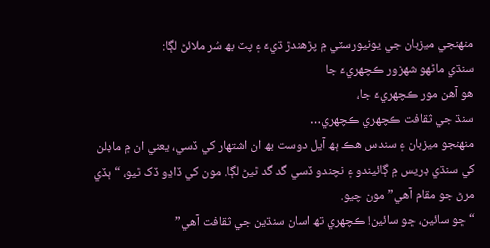منھنجي ميزبان جي يونيورسٽي ۾ پڙھندڙ ڌيءَ ۽ پٽ بھ سُر ملائڻ لڳا:
سنڌي ماڻھو شھزور ڪچھريءَ جا
ھو آھن مور ڪچھريءَ جا،
سنڌ جي ثقافت ڪچھري ڪچھري…
منھنجو ميزبان ۽ سندس ھڪ ٻھ آيل دوست بھ ان اشتھار کي ڏسي، يعني ان ۾ ماڊلن کي سنڌي ڊريس ۾ ڳائيندو ۽ نچندو ڏسي گد گد ٿيڻ لڳا. مون کي ڏاڍو ڏک ٿيو، “ٻڏي مرڻ جو مقام آھي” مون چيو.
“ڇو سائين، ڇو سائين! ڪچھري تھ اسان سنڌين جي ثقافت آھي”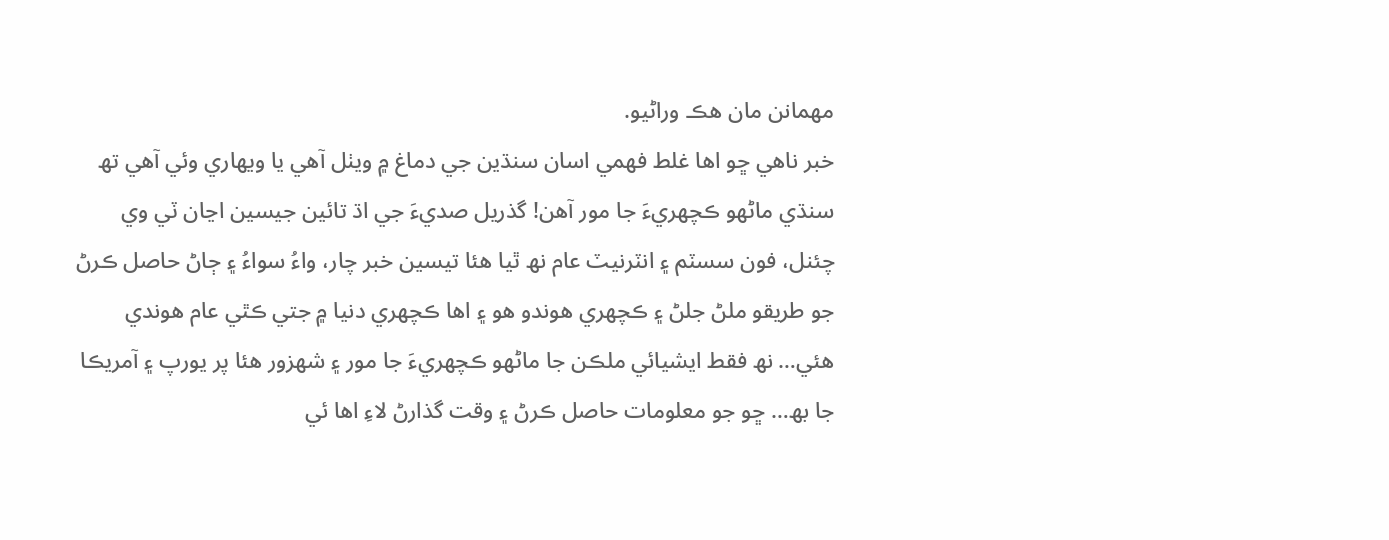مھمانن مان ھڪ وراڻيو.
خبر ناھي ڇو اھا غلط فھمي اسان سنڌين جي دماغ ۾ ويٺل آھي يا ويھاري وئي آھي تھ سنڌي ماڻھو ڪچھريءَ جا مور آھن! گذريل صديءَ جي اڌ تائين جيسين اڃان ٽي وي چئنل، فون سسٽم ۽ انٽرنيٽ عام نھ ٿيا ھئا تيسين خبر چار، واءُ سواءُ ۽ ڄاڻ حاصل ڪرڻ جو طريقو ملڻ جلڻ ۽ ڪچھري ھوندو ھو ۽ اھا ڪچھري دنيا ۾ جتي ڪٿي عام ھوندي ھئي… نھ فقط ايشيائي ملڪن جا ماڻھو ڪچھريءَ جا مور ۽ شھزور ھئا پر يورپ ۽ آمريڪا جا بھ… ڇو جو معلومات حاصل ڪرڻ ۽ وقت گذارڻ لاءِ اھا ئي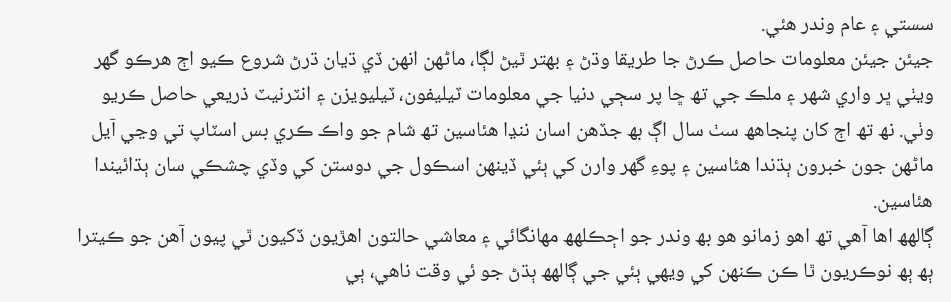سستي ۽ عام وندر ھئي.
جيئن جيئن معلومات حاصل ڪرڻ جا طريقا وڌڻ ۽ بھتر ٿيڻ لڳا، ماڻھن انھن ڏي ڌيان ڌرڻ شروع ڪيو اڄ ھرڪو گھر ويٺي ڀر واري شھر ۽ ملڪ جي تھ ڇا پر سڄي دنيا جي معلومات ٽيليفون، ٽيليويزن ۽ انٽرنيٽ ذريعي حاصل ڪريو وٺي. نھ تھ اڄ کان پنجاھھ سٺ سال اڳ بھ جڏھن اسان ننڍا ھئاسين تھ شام جو واڪ ڪري بس اسٽاپ تي وڃي آيل ماڻھن جون خبرون ٻڌندا ھئاسين ۽ پوءِ گھر وارن کي ٻئي ڏينھن اسڪول جي دوستن کي وڏي چشڪي سان ٻڌائيندا ھئاسين.
ڳالھھ اھا آھي تھ اھو زمانو ھو بھ وندر جو اڄڪلھھ مھانگائي ۽ معاشي حالتون اھڙيون ڏکيون ٿي پيون آھن جو ڪيترا ٻھ ٻھ نوڪريون ٿا ڪن ڪنھن کي ويھي ٻئي جي ڳالھھ ٻڌڻ جو ئي وقت ناھي، ٻي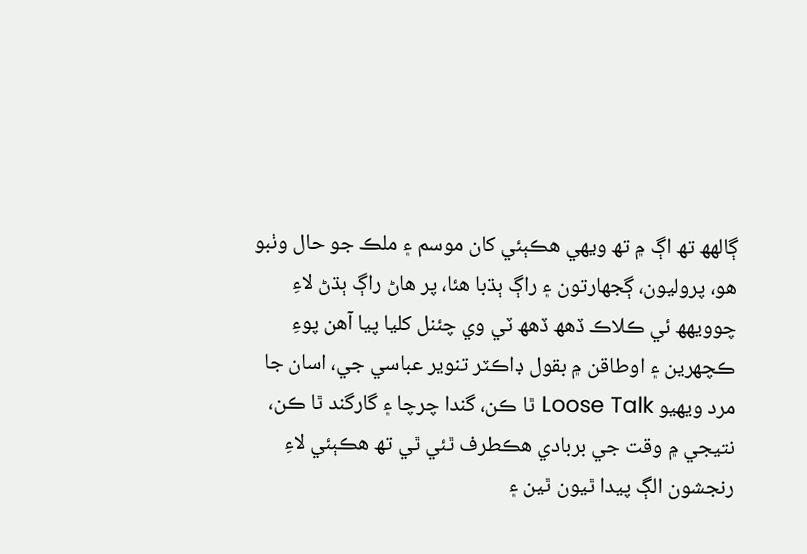ڳالھھ تھ اڳ ۾ تھ ويھي ھڪٻئي کان موسم ۽ ملڪ جو حال وٺبو ھو، پروليون، ڳجھارتون ۽ راڳ ٻڌبا ھئا، پر ھاڻ راڳ ٻڌڻ لاءِ چوويھھ ئي ڪلاڪ ڏھھ ڏھھ ٽي وي چئنل کليا پيا آھن پوءِ ڪچھرين ۽ اوطاقن ۾ بقول ڊاڪٽر تنوير عباسي جي، اسان جا مرد ويھيو Loose Talk ٿا ڪن، گندا چرچا ۽ گارگند ٿا ڪن، نتيجي ۾ وقت جي بربادي ھڪطرف ٿئي ٿي تھ ھڪٻئي لاءِ رنجشون الڳ پيدا ٿيون ٿين ۽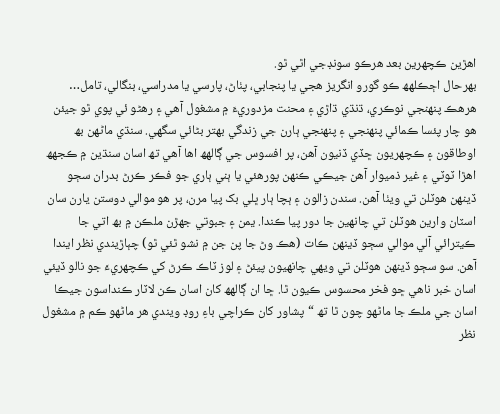اھڙين ڪچھرين بعد ھرڪو سونڊجي اٿي ٿو.
بھرحال اڄڪلھھ ڪو گورو انگريز ھجي يا پنجابي، پٺاڻ، پارسي يا مدراسي، بنگالي، تامل… ھرھڪ پنھنجي نوڪري، ڌنڌي ڌاڙي ۽ محنت مزدوريءَ ۾ مشغول آھي ۽ رھڻو ئي پوي ٿو جيئن ھو چار پئسا ڪمائي پنھنجي ۽ پنھنجي ٻارن جي زندگي بھتر بڻائي سگھي. سنڌي ماڻھن بھ اوطاقون ۽ ڪچھريون ڇڏي ڏنيون آھن، پر افسوس جي ڳالھھ اھا آھي تھ اسان سنڌين ۾ ڪجھھ اھڙا ٽوٽي ۽ غير ذميوار آھن جيڪي ڪنھن پورھئي يا ٻني ٻاري جو فڪر ڪرڻ بدران سڄو ڏينھن ھوٽلن تي ويٺا آھن. سندن زالون ۽ ٻچا ٻار ڀلي بک پيا مرن، پر ھو موالي دوستن يارن سان اسٽان وارين ھوٽلن تي چانھين جا دور پيا ڪندا. يمن ۽ جبوتي جھڙن ملڪن ۾ بھ اتي جا ڪيترائي آلي موالي سڄو ڏينھن ڪات (ھڪ وڻ جا پن جن ۾ نشو ٿئي ٿو) چٻاڙيندي نظر ايندا آھن. سو سڄو ڏينھن ھوٽلن تي ويھي چانھيون پيئڻ ۽ لوز ٽاڪ ڪرڻ کي ڪچھريءَ جو نالو ڏيئي اسان خبر ناھي ڇو فخر محسوس ڪيون ٿا. ڇا ان ڳالھھ کان اسان ڪن لاٽار ڪنداسون جيڪا اسان جي ملڪ جا ماڻھو چون ٿا تھ “پشاور کان ڪراچي باءِ روڊ ويندي ھر ماڻھو ڪم ۾ مشغول نظر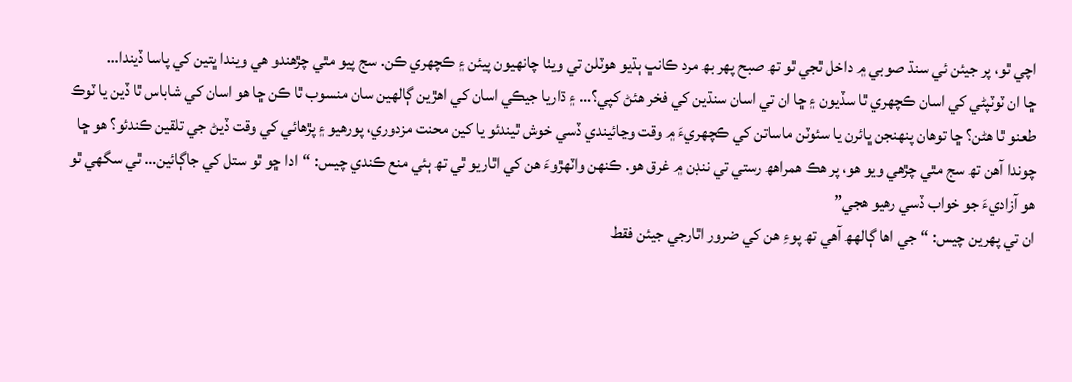اچي ٿو، پر جيئن ئي سنڌ صوبي ۾ داخل ٿجي ٿو تھ صبح پھر بھ مرد ڪانڀ ٻڌيو ھوٽلن تي ويٺا چانھيون پيئن ۽ ڪچھري ڪن. سج پيو مٿي چڙھندو ھي ويندا ڀتين کي پاسا ڏيندا…
ڇا ان ٽوٽپڻي کي اسان ڪچھري ٿا سڏيون ۽ ڇا ان تي اسان سنڌين کي فخر ھئڻ کپي؟… ۽ ڌاريا جيڪي اسان کي اھڙين ڳالھين سان منسوب ٿا ڪن ڇا ھو اسان کي شاباس ٿا ڏين يا ٽوڪ طعنو ٿا ھڻن؟ ڇا توھان پنھنجن ڀائرن يا سئوٽن ماساتن کي ڪچھريءَ ۾ وقت وڃائيندي ڏسي خوش ٿيندئو يا کين محنت مزدوري، پورھيو ۽ پڙھائي کي وقت ڏيڻ جي تلقين ڪندئو؟ ھو ڇا چوندا آھن تھ سج مٿي چڙھي ويو ھو، پر ھڪ ھمراھھ رستي تي ننڊن ۾ غرق ھو. ڪنھن واٽھڙوءَ ھن کي اٿاريو ٿي تھ ٻئي منع ڪندي چيس: “ادا ڇو ٿو ستل کي جاڳائين… ٿي سگھي ٿو ھو آزاديءَ جو خواب ڏسي رھيو ھجي”
ان تي پھرين چيس: “جي اھا ڳالھھ آھي تھ پوءِ ھن کي ضرور اٿارجي جيئن فقط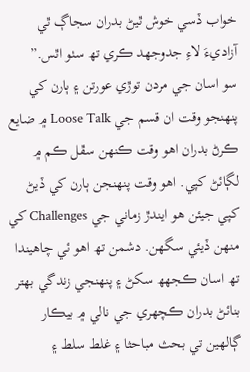خواب ڏسي خوش ٿيڻ بدران سجاڳ ٿي آزاديءَ لاءِ جدوجھد ڪري تھ سٺو اٿس.”
سو اسان جي مردن توڙي عورتن ۽ ٻارن کي پنھنجو وقت ان قسم جي Loose Talk ۾ ضايع ڪرڻ بدران اھو وقت ڪنھن سڦل ڪم ۾ لڳائڻ کپي. اھو وقت پنھنجن ٻارن کي ڏيڻ کپي جيئن ھو ايندڙ زماني جي Challenges کي منھن ڏيئي سگھن. دشمن تھ اھو ئي چاھيندا تھ اسان ڪجھھ سکڻ ۽ پنھنجي زندگي بھتر بنائڻ بدران ڪچھري جي نالي ۾ بيڪار ڳالھين تي بحث مباحثا ۽ غلط سلط ۽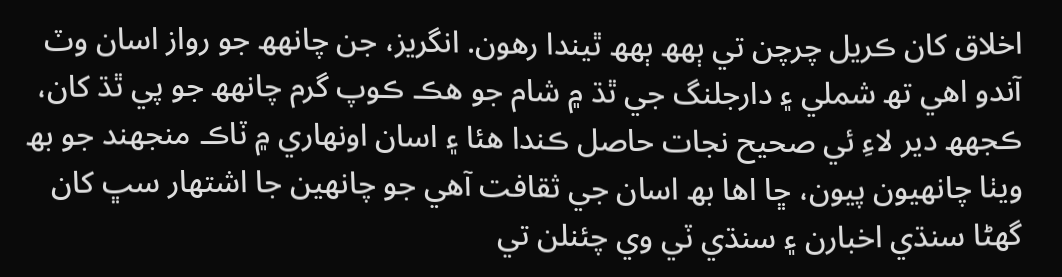اخلاق کان ڪريل چرچن تي ٻھھ ٻھھ ٿيندا رھون. انگريز، جن چانھھ جو رواز اسان وٽ آندو اھي تھ شملي ۽ دارجلنگ جي ٿڌ ۾ شام جو ھڪ ڪوپ گرم چانھھ جو پي ٿڌ کان، ڪجھھ دير لاءِ ئي صحيح نجات حاصل ڪندا ھئا ۽ اسان اونھاري ۾ ٽاڪ منجھند جو بھ ويٺا چانھيون پيون، ڇا اھا بھ اسان جي ثقافت آھي جو چانھين جا اشتھار سڀ کان گھڻا سنڌي اخبارن ۽ سنڌي ٽي وي چئنلن تي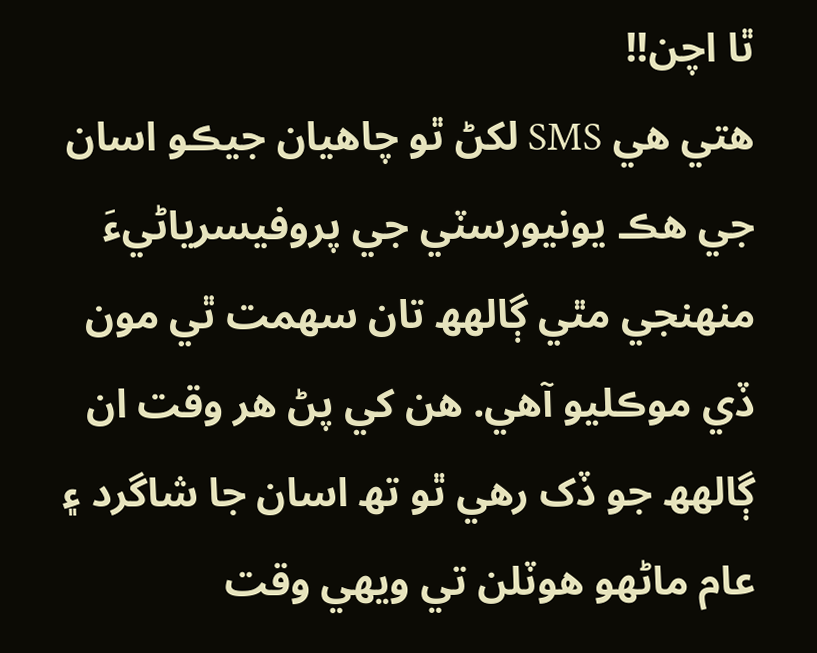ٿا اچن!!
ھتي ھي SMS لکڻ ٿو چاھيان جيڪو اسان جي ھڪ يونيورسٽي جي پروفيسرياڻيءَ منھنجي مٿي ڳالھھ تان سھمت ٿي مون ڏي موڪليو آھي. ھن کي پڻ ھر وقت ان ڳالھھ جو ڏک رھي ٿو تھ اسان جا شاگرد ۽ عام ماڻھو ھوٽلن تي ويھي وقت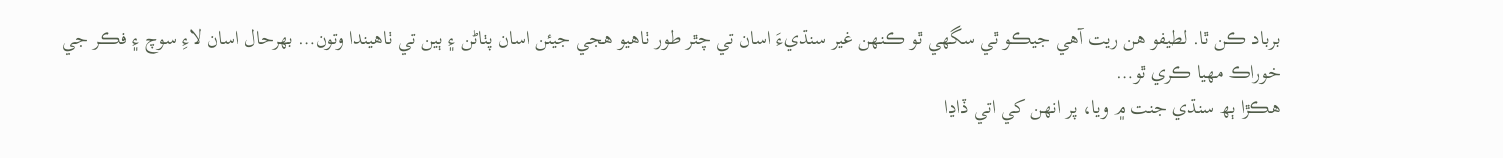برباد ڪن ٿا. لطيفو ھن ريت آھي جيڪو ٿي سگھي ٿو ڪنھن غير سنڌيءَ اسان تي چٿر طور ٺاھيو ھجي جيئن اسان پٺاڻن ۽ ٻين تي ٺاھيندا وتون… بھرحال اسان لاءِ سوچ ۽ فڪر جي خوراڪ مھيا ڪري ٿو…
ھڪڙا ٻھ سنڌي جنت ۾ ويا، پر انھن کي اتي ڏاڍا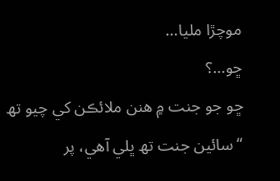موچڙا مليا…
ڇو…؟
ڇو جو جنت ۾ ھنن ملائڪن کي چيو تھ “سائين جنت تھ ڀلي آھي، پر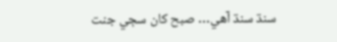سنڌ سنڌ آھي… صبح کان سڄي جنت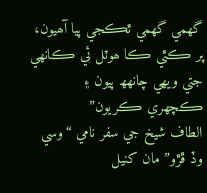گھمي گھمي ٿڪجي پيا آھيون، پر ڪٿي ڪا ھوٽل ئي ڪانھي جتي ويھي چانھھ پيون ۽ ڪچھري ڪريون”
الطاف شيخ جي سفر نامي “وسي وڏ ڦڙو” مان کنيل